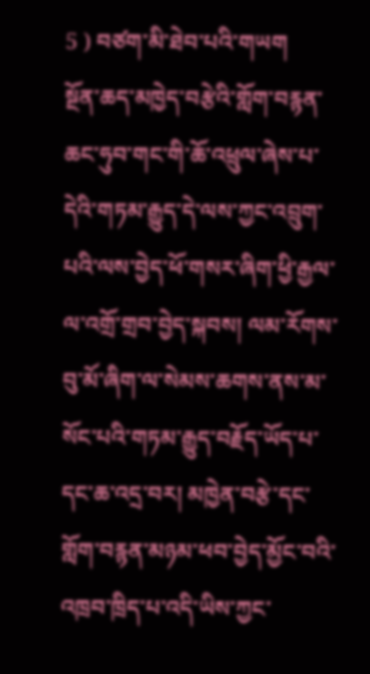5 ) བཙག་མི་ཐེབ་པའི་གཡག
སྔོན་ཆད་མཁྱེད་བརྩེའི་གློག་བརྙན་ཆང་ཧུབ་གང་གི་ཆོ་འཕྲུལ་ཞེས་པ་དེའི་གཏམ་རྒྱུད་དེ་ལས་ཀྱང་འབྲུག་པའི་ལས་བྱེད་ཕོ་གསར་ཞིག་ཕྱི་རྒྱལ་ལ་འགྲོ་གྲབ་བྱེད་སྐབས། ལམ་རོགས་བུ་མོ་ཞིག་ལ་སེམས་ཆགས་ནས་མ་སོང་པའི་གཏམ་རྒྱུད་བརྗོད་ཡོད་པ་དང་ཆ་འདྲ་བར། མཁྱེན་བརྩེ་དང་གློག་བརྙན་མཉམ་ཕབ་བྱེད་མྱོང་བའི་འཁྲབ་ཁྲིད་པ་འདི་ཡིས་ཀྱང་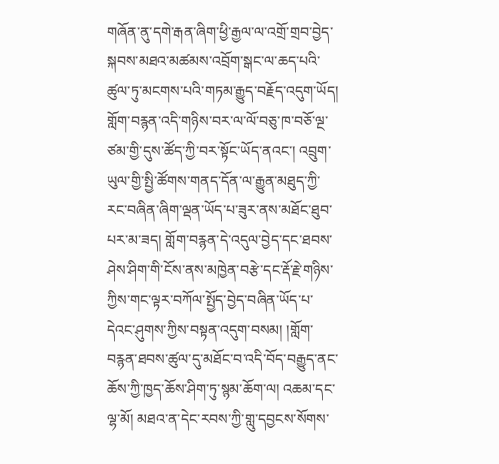གཞོན་ནུ་དགེ་རྒན་ཞིག་ཕྱི་རྒྱལ་ལ་འགྲོ་གྲབ་བྱེད་སྐབས་མཐའ་མཚམས་འབྲོག་སྒང་ལ་ཆད་པའི་ཚུལ་ཏུ་མངགས་པའི་གཏམ་རྒྱུད་བརྗོད་འདུག་ཡོད། གློག་བརྙན་འདི་གཉིས་བར་ལ་ལོ་བཅུ་ཁ་བཅོ་ལྔ་ཙམ་གྱི་དུས་ཚོད་ཀྱི་བར་སྟོང་ཡོད་ནའང་། འབྲུག་ཡུལ་གྱི་སྤྱི་ཚོགས་གནད་དོན་ལ་རྒྱུན་མཐུད་ཀྱི་རང་བཞིན་ཞིག་ལྡན་ཡོད་པ་ཟུར་ནས་མཐོང་ཐུབ་པར་མ་ཟད། གློག་བརྙན་དེ་འདུལ་བྱེད་དང་ཐབས་ཤེས་ཤིག་གི་ངོས་ནས་མཁྱེན་བརྩེ་དང་རྡོ་རྗེ་གཉིས་ཀྱིས་གང་ལྟར་བཀོལ་སྤྱོད་བྱེད་བཞིན་ཡོད་པ་དེའང་ཤུགས་ཀྱིས་བསྟན་འདུག་བསམ། །གློག་བརྙན་ཐབས་ཚུལ་དུ་མཐོང་བ་འདི་བོད་བརྒྱུད་ནང་ཆོས་ཀྱི་ཁྱད་ཆོས་ཤིག་ཏུ་སྙམ་ཆོག་ལ། འཆམ་དང་ལྷ་མོ། མཐའ་ན་དེང་རབས་ཀྱི་གླུ་དབྱངས་སོགས་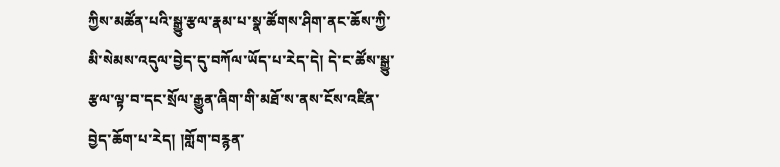ཀྱིས་མཚོན་པའི་སྒྱུ་རྩལ་རྣམ་པ་སྣ་ཚོགས་ཤིག་ནང་ཆོས་ཀྱི་མི་སེམས་འདུལ་བྱེད་དུ་བཀོལ་ཡོད་པ་རེད་དེ། དེ་ང་ཚོས་སྒྱུ་རྩལ་ལྟ་བ་དང་སྲོལ་རྒྱུན་ཞིག་གི་མཐོ་ས་ནས་ངོས་འཛིན་བྱེད་ཆོག་པ་རེད། །གློག་བརྙན་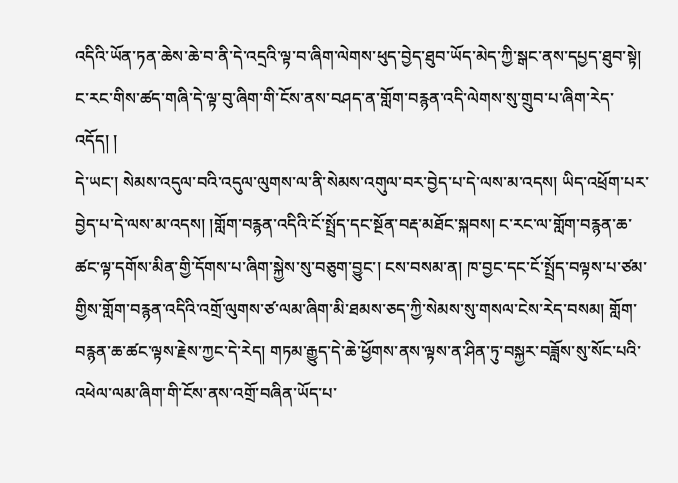འདིའི་ཡོན་ཏན་ཆེས་ཆེ་བ་ནི་དེ་འདྲའི་ལྟ་བ་ཞིག་ལེགས་ཕུད་བྱེད་ཐུབ་ཡོད་མེད་ཀྱི་སྒང་ནས་དཔྱད་ཐུབ་སྟེ། ང་རང་གིས་ཚད་གཞི་དེ་ལྟ་བུ་ཞིག་གི་ངོས་ནས་བཤད་ན་གློག་བརྙན་འདི་ལེགས་སུ་གྲུབ་པ་ཞིག་རེད་འདོད། །
དེ་ཡང་། སེམས་འདུལ་བའི་འདུལ་ལུགས་ལ་ནི་སེམས་འགུལ་བར་བྱེད་པ་དེ་ལས་མ་འདས། ཡིད་འཕྲོག་པར་བྱེད་པ་དེ་ལས་མ་འདས། །གློག་བརྙན་འདིའི་ངོ་སྤྲོད་དང་སྔོན་བརྡ་མཐོང་སྐབས། ང་རང་ལ་གློག་བརྙན་ཆ་ཚང་ལྟ་དགོས་མིན་གྱི་དོགས་པ་ཞིག་སྐྱེས་སུ་བཅུག་བྱུང་། ངས་བསམ་ན། ཁ་བྱང་དང་ངོ་སྤྲོད་བལྟས་པ་ཙམ་གྱིས་གློག་བརྙན་འདིའི་འགྲོ་ལུགས་ཙ་ལམ་ཞིག་མི་ཐམས་ཅད་ཀྱི་སེམས་སུ་གསལ་ངེས་རེད་བསམ། གློག་བརྙན་ཆ་ཚང་ལྟས་རྗེས་ཀྱང་དེ་རེད། གཏམ་རྒྱུད་དེ་ཆེ་ཕྱོགས་ནས་ལྟས་ན་ཤིན་ཏུ་བསྐྱར་བཟློས་སུ་སོང་པའི་འཕེལ་ལམ་ཞིག་གི་ངོས་ནས་འགྲོ་བཞིན་ཡོད་པ་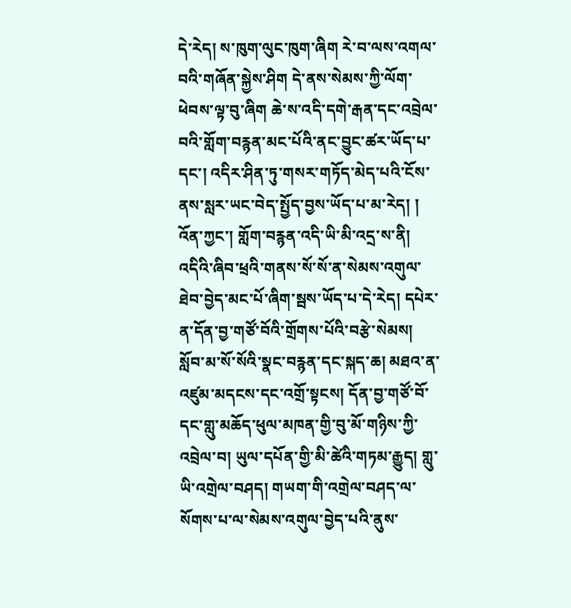དེ་རེད། ས་ཁུག་ལུང་ཁུག་ཞིག རེ་བ་ལས་འགལ་བའི་གཞོན་སྐྱེས་ཤིག དེ་ནས་སེམས་ཀྱི་ལོག་ཕེབས་ལྟ་བུ་ཞིག ཆེ་ས་འདི་དགེ་རྒན་དང་འབྲེལ་བའི་གློག་བརྙན་མང་པོའི་ནང་བྱུང་ཚར་ཡོད་པ་དང་། འདིར་ཤིན་ཏུ་གསར་གཏོད་མེད་པའི་ངོས་ནས་སླར་ཡང་བེད་སྤྱོད་བྱས་ཡོད་པ་མ་རེད། །
འོན་ཀྱང་། གློག་བརྙན་འདི་ཡི་མི་འདྲ་ས་ནི། འདིའི་ཞིབ་ཕྲའི་གནས་སོ་སོ་ན་སེམས་འགུལ་ཐེབ་བྱེད་མང་པོ་ཞིག་སྦས་ཡོད་པ་དེ་རེད། དཔེར་ན་དོན་བྱ་གཙོ་བོའི་གྲོགས་པོའི་བརྩེ་སེམས། སློབ་མ་སོ་སོའི་སྣང་བརྙན་དང་སྐད་ཆ། མཐའ་ན་འཛུམ་མདངས་དང་འགྲོ་སྟངས། དོན་བྱ་གཙོ་བོ་དང་གླུ་མཆོད་ཕུལ་མཁན་གྱི་བུ་མོ་གཉིས་ཀྱི་འབྲེལ་བ། ཡུལ་དཔོན་གྱི་མི་ཚེའི་གཏམ་རྒྱུད། གླུ་ཡི་འགྲེལ་བཤད། གཡག་གི་འགྲེལ་བཤད་ལ་སོགས་པ་ལ་སེམས་འགུལ་བྱེད་པའི་ནུས་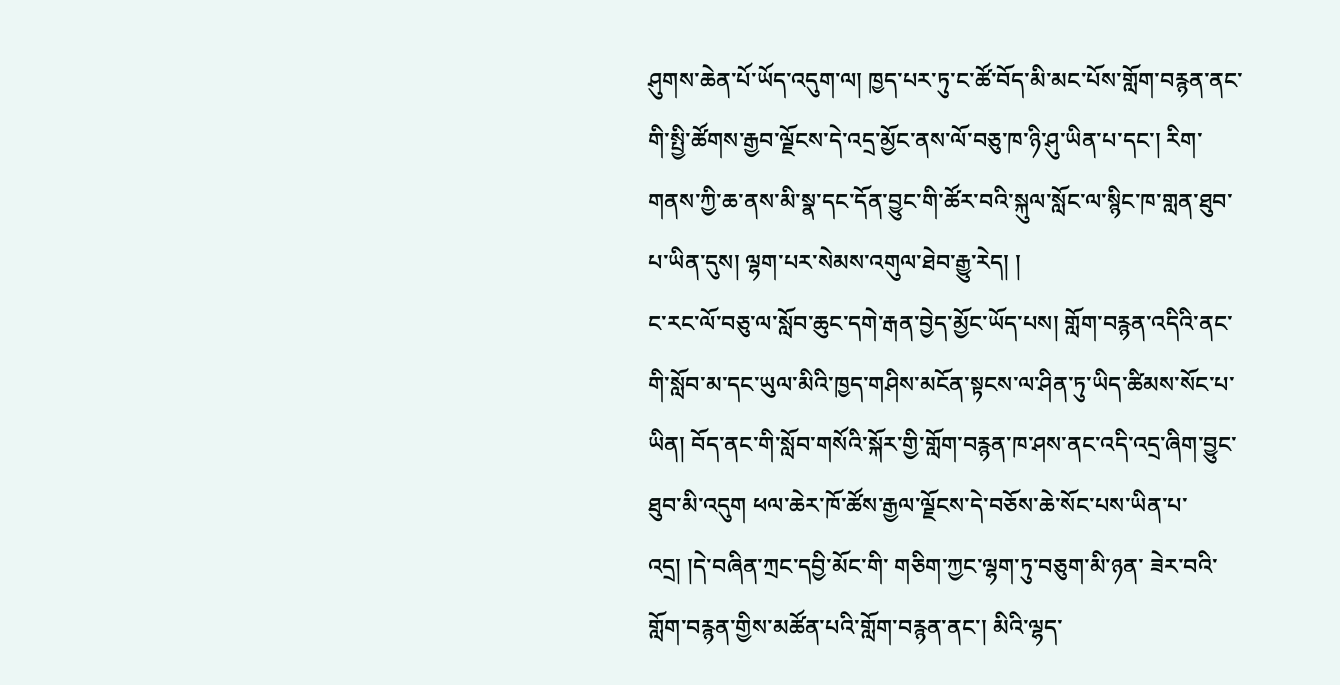ཤུགས་ཆེན་པོ་ཡོད་འདུག་ལ། ཁྱད་པར་ཏུ་ང་ཚོ་བོད་མི་མང་པོས་གློག་བརྙན་ནང་གི་སྤྱི་ཚོགས་རྒྱབ་ལྗོངས་དེ་འདྲ་མྱོང་ནས་ལོ་བཅུ་ཁ་ཉི་ཤུ་ཡིན་པ་དང་། རིག་གནས་ཀྱི་ཆ་ནས་མི་སྣ་དང་དོན་བྱུང་གི་ཚོར་བའི་སྐུལ་སློང་ལ་སྙིང་ཁ་གླན་ཐུབ་པ་ཡིན་དུས། ལྷག་པར་སེམས་འགུལ་ཐེབ་རྒྱུ་རེད། །
ང་རང་ལོ་བཅུ་ལ་སློབ་ཆུང་དགེ་རྒན་བྱེད་མྱོང་ཡོད་པས། གློག་བརྙན་འདིའི་ནང་གི་སློབ་མ་དང་ཡུལ་མིའི་ཁྱད་གཤིས་མངོན་སྟངས་ལ་ཤིན་ཏུ་ཡིད་ཚིམས་སོང་པ་ཡིན། བོད་ནང་གི་སློབ་གསོའི་སྐོར་གྱི་གློག་བརྙན་ཁ་ཤས་ནང་འདི་འདྲ་ཞིག་བྱུང་ཐུབ་མི་འདུག ཕལ་ཆེར་ཁོ་ཚོས་རྒྱལ་ལྗོངས་དེ་བཅོས་ཆེ་སོང་པས་ཡིན་པ་འདྲ། །དེ་བཞིན་ཀྲང་དབྱི་མོང་གི་ གཅིག་ཀྱང་ལྷག་ཏུ་བཅུག་མི་ཉན་ ཟེར་བའི་གློག་བརྙན་གྱིས་མཚོན་པའི་གློག་བརྙན་ནང་། མིའི་ལྷད་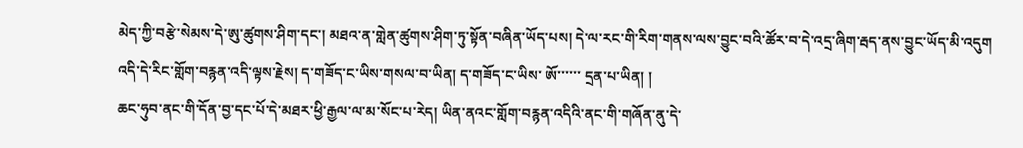མེད་ཀྱི་བརྩེ་སེམས་དེ་ཨུ་ཚུགས་ཤིག་དང་། མཐའ་ན་གླེན་ཚུགས་ཤིག་ཏུ་སྟོན་བཞིན་ཡོད་པས། དེ་ལ་རང་གི་རིག་གནས་ལས་བྱུང་བའི་ཚོར་བ་དེ་འདྲ་ཞིག་རྦད་ནས་བྱུང་ཡོད་མི་འདུག འདི་དེ་རིང་གློག་བརྙན་འདི་ལྟས་རྗེས། ད་གཟོད་ང་ཡིས་གསལ་བ་ཡིན། ད་གཟོད་ང་ཡིས་ ཨོ་་་་་་ དྲན་པ་ཡིན། །
ཆང་ཧུབ་ནང་གི་དོན་བྱ་དང་པོ་དེ་མཐར་ཕྱི་རྒྱལ་ལ་མ་སོང་པ་རེད། ཡིན་ནའང་གློག་བརྙན་འདིའི་ནང་གི་གཞོན་ནུ་དེ་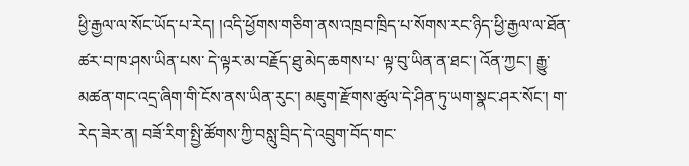ཕྱི་རྒྱལ་ལ་སོང་ཡོད་པ་རེད། །འདི་ཕྱོགས་གཅིག་ནས་འཁྲབ་ཁྲིད་པ་སོགས་རང་ཉིད་ཕྱི་རྒྱལ་ལ་ཐོན་ཚར་བ་ཁ་ཤས་ཡིན་པས་ དེ་ལྟར་མ་བརྗོད་ཐུ་མེད་ཆགས་པ་ ལྟ་བུ་ཡིན་ན་ཐང་། འོན་ཀྱང་། རྒྱུ་མཚན་གང་འདྲ་ཞིག་གི་ངོས་ནས་ཡིན་རུང་། མཇུག་རྫོགས་ཚུལ་དེ་ཤིན་ཏུ་ཡག་སྣང་ཤར་སོང་། ག་རེད་ཟེར་ན། བཟོ་རིག་སྤྱི་ཚོགས་ཀྱི་བསླུ་བྲིད་དེ་འབྲུག་བོད་གང་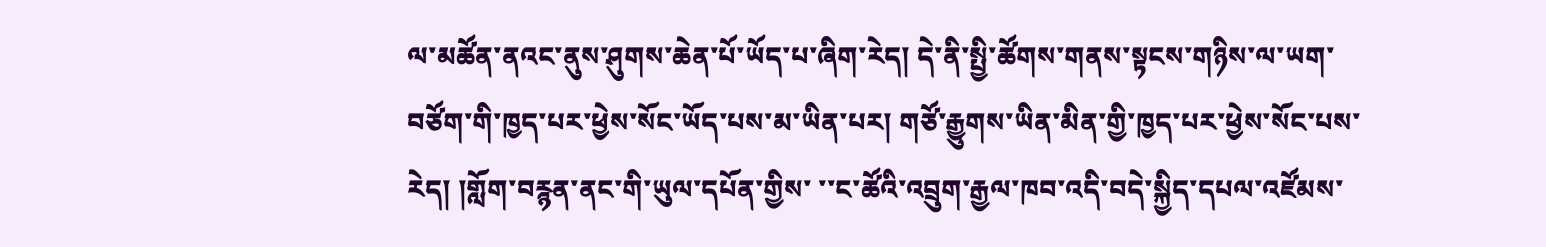ལ་མཚོན་ནའང་ནུས་ཤུགས་ཆེན་པོ་ཡོད་པ་ཞིག་རེད། དེ་ནི་སྤྱི་ཚོགས་གནས་སྟངས་གཉིས་ལ་ཡག་བཙོག་གི་ཁྱད་པར་ཕྱེས་སོང་ཡོད་པས་མ་ཡིན་པར། གཙོ་རྒྱུགས་ཡིན་མིན་གྱི་ཁྱད་པར་ཕྱེས་སོང་པས་རེད། །གློག་བརྙན་ནང་གི་ཡུལ་དཔོན་གྱིས་ ་་ང་ཚོའི་འབྲུག་རྒྱལ་ཁབ་འདི་བདེ་སྐྱིད་དཔལ་འཛོམས་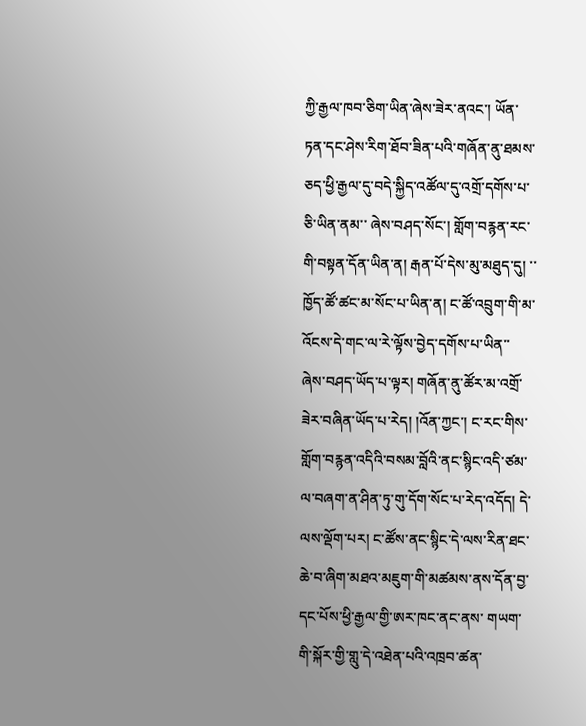ཀྱི་རྒྱལ་ཁབ་ཅིག་ཡིན་ཞེས་ཟེར་ནའང་། ཡོན་ཏན་དང་ཤེས་རིག་ཐོབ་ཟིན་པའི་གཞོན་ནུ་ཐམས་ཅད་ཕྱི་རྒྱལ་དུ་བདེ་སྐྱིད་འཚོལ་དུ་འགྲོ་དགོས་པ་ཅི་ཡིན་ནམ་་ ཞེས་བཤད་སོང་། གློག་བརྙན་རང་གི་བསྟན་དོན་ཡིན་ན། རྒན་པོ་དེས་མུ་མཐུད་དུ། ་་ཁྱོད་ཚོ་ཚང་མ་སོང་པ་ཡིན་ན། ང་ཚོ་འབྲུག་གི་མ་འོངས་དེ་གང་ལ་རེ་ལྟོས་བྱེད་དགོས་པ་ཡིན་་ ཞེས་བཤད་ཡོད་པ་ལྟར། གཞོན་ནུ་ཚོར་མ་འགྲོ་ཟེར་བཞིན་ཡོད་པ་རེད། །འོན་ཀྱང་། ང་རང་གིས་གློག་བརྙན་འདིའི་བསམ་བློའི་ནང་སྙིང་འདི་ཙམ་ལ་བཞག་ན་ཤིན་ཏུ་གུ་དོག་སོང་པ་རེད་འདོད། དེ་ལས་ལྡོག་པར། ང་ཚོས་ནང་སྙིང་དེ་ལས་རིན་ཐང་ཆེ་བ་ཞིག་མཐའ་མཇུག་གི་མཚམས་ནས་དོན་བྱ་དང་པོས་ཕྱི་རྒྱལ་གྱི་ཨར་ཁང་ནང་ནས་ གཡག་གི་སྐོར་གྱི་གླུ་དེ་འཐེན་པའི་འཁྲབ་ཚན་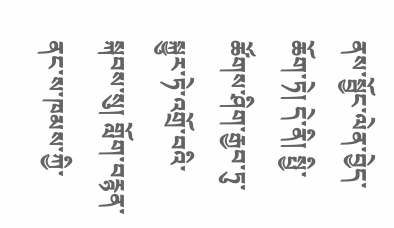ནས་སྦྱོང་ལེན་བྱེད་ཆོག་ཏེ། དེ་ནི། སྤྱི་ཚོགས་ཤིག་རྒྱབ་ཏུ་སྐྱུར་ཏེ་འགྲོ་བའི་སྐབས་སུ། གློག་བརྙན་ནང་ས་ཁམས་ཀྱི་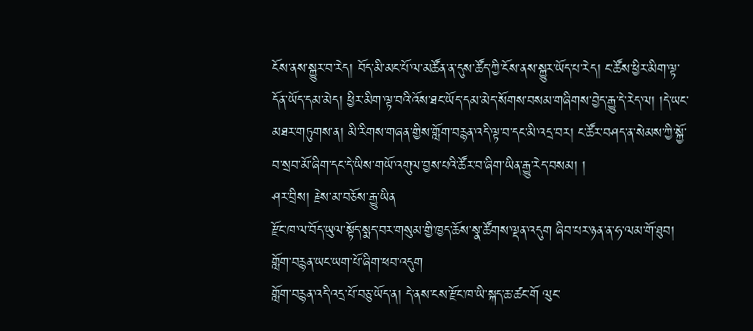ངོས་ནས་སྐྱུར་བ་རེད། བོད་མི་མང་པོ་ལ་མཚོན་ན་དུས་ཚོད་ཀྱི་ངོས་ནས་སྐྱུར་ཡོད་པ་རེད། ང་ཚོས་ཕྱིར་མིག་ལྟ་དོན་ཡོད་དམ་མེད། ཕྱིར་མིག་ལྟ་བའི་འོས་ཐང་ཡོད་དམ་མེད་སོགས་བསམ་གཞིགས་བྱེད་རྒྱུ་དེ་རེད་ལ། །དེ་ཡང་མཐར་གཏུགས་ན། མི་རིགས་གཞན་གྱིས་གློག་བརྙན་འདི་ལྟ་བ་དང་མི་འདྲ་བར། ང་ཚོར་བཤད་ན་སེམས་ཀྱི་སྐྱོ་བ་སྲབ་མོ་ཞིག་དང་དེ་ཡིས་གཡོ་འགུལ་བྱས་པའི་ཚོར་བ་ཞིག་ཡིན་རྒྱུ་རེད་བསམ། །
ཤར་བྲིས། རྗེས་མ་བཅོས་རྒྱུ་ཡིན
རྫོང་ཁ་ལ་བོད་ཡུལ་སྟོད་སྨད་བར་གསུམ་གྱི་ཁྱད་ཆོས་སྣ་ཚོགས་ལྡན་འདུག ཞིབ་པར་ཉན་ན་ཧ་ལམ་གོ་ཐུབ། གློག་བརྙན་ཡང་ཡག་པོ་ཞིག་ཕབ་འདུག
གློག་བརྙན་འདི་འདྲ་པོ་བཅུ་ཡོད་ན། དེ་ནས་ངས་རྫོང་ཁ་ཡི་སྐད་ཆ་ཚང་གོ ལུང་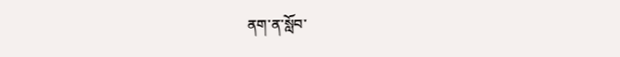ནག་ན་སློབ་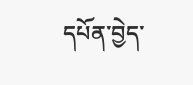དཔོན་བྱེད་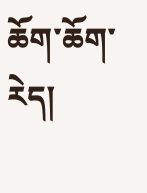ཆོག་ཆོག་རེད།